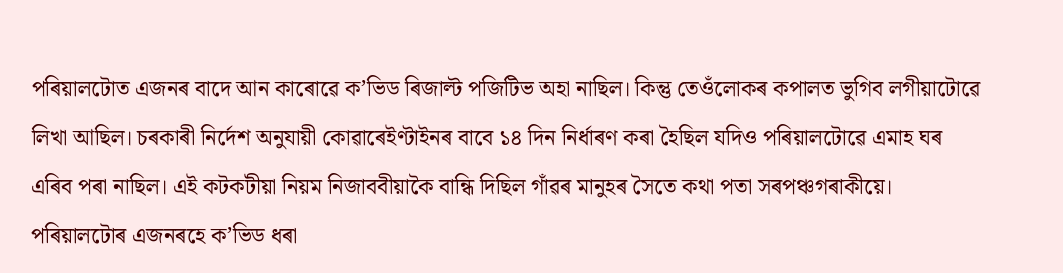পৰিয়ালটোত এজনৰ বাদে আন কাৰোৱে ক’ভিড ৰিজাল্ট পজিটিভ অহা নাছিল। কিন্তু তেওঁলোকৰ কপালত ভুগিব লগীয়াটোৱে লিখা আছিল। চৰকাৰী নিৰ্দেশ অনুযায়ী কোৱাৰেইণ্টাইনৰ বাবে ১৪ দিন নিৰ্ধাৰণ কৰা হৈছিল যদিও পৰিয়ালটোৱে এমাহ ঘৰ এৰিব পৰা নাছিল। এই কটকটীয়া নিয়ম নিজাববীয়াকৈ বান্ধি দিছিল গাঁৱৰ মানুহৰ সৈতে কথা পতা সৰপঞ্চগৰাকীয়ে। পৰিয়ালটোৰ এজনৰহে ক’ভিড ধৰা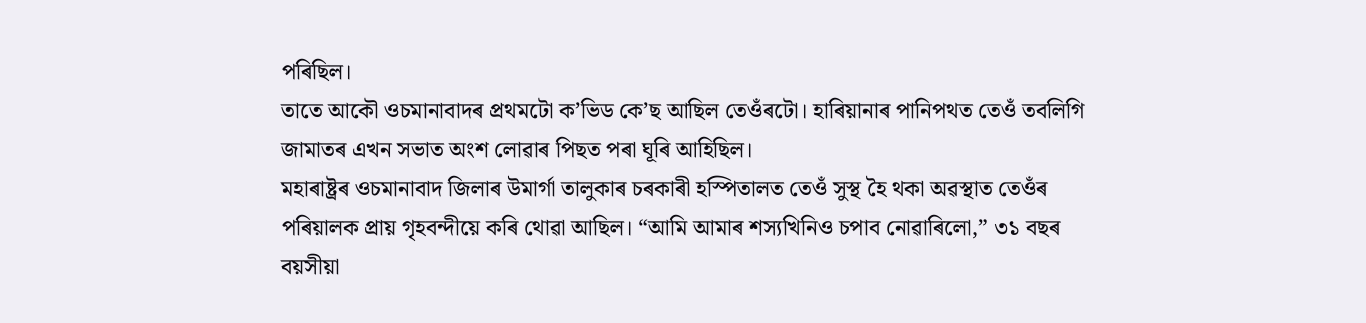পৰিছিল।
তাতে আকৌ ওচমানাবাদৰ প্ৰথমটো ক’ভিড কে’ছ আছিল তেওঁৰটো। হাৰিয়ানাৰ পানিপথত তেওঁ তবলিগি জামাতৰ এখন সভাত অংশ লোৱাৰ পিছত পৰা ঘূৰি আহিছিল।
মহাৰাষ্ট্ৰৰ ওচমানাবাদ জিলাৰ উমাৰ্গা তালুকাৰ চৰকাৰী হস্পিতালত তেওঁ সুস্থ হৈ থকা অৱস্থাত তেওঁৰ পৰিয়ালক প্ৰায় গৃহবন্দীয়ে কৰি থোৱা আছিল। “আমি আমাৰ শস্যখিনিও চপাব নোৱাৰিলো,” ৩১ বছৰ বয়সীয়া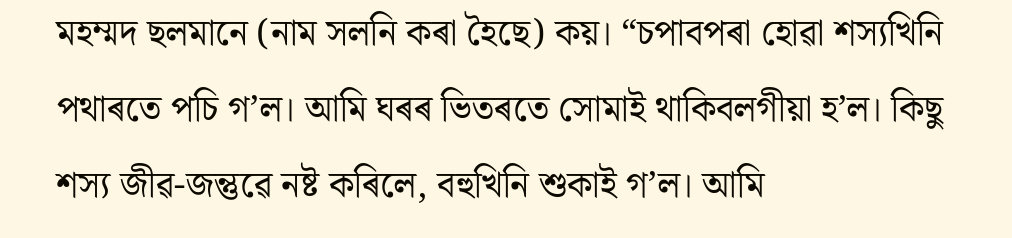মহম্মদ ছলমানে (নাম সলনি কৰা হৈছে) কয়। “চপাবপৰা হোৱা শস্যখিনি পথাৰতে পচি গ’ল। আমি ঘৰৰ ভিতৰতে সোমাই থাকিবলগীয়া হ’ল। কিছু শস্য জীৱ-জন্তুৱে নষ্ট কৰিলে, বহুখিনি শুকাই গ’ল। আমি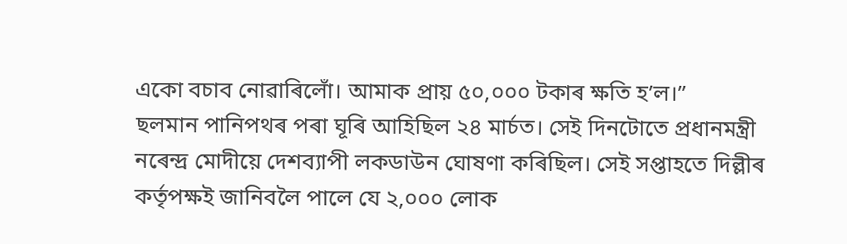একো বচাব নোৱাৰিলোঁ। আমাক প্ৰায় ৫০,০০০ টকাৰ ক্ষতি হ’ল।”
ছলমান পানিপথৰ পৰা ঘূৰি আহিছিল ২৪ মাৰ্চত। সেই দিনটোতে প্ৰধানমন্ত্ৰী নৰেন্দ্ৰ মোদীয়ে দেশব্যাপী লকডাউন ঘোষণা কৰিছিল। সেই সপ্তাহতে দিল্লীৰ কৰ্তৃপক্ষই জানিবলৈ পালে যে ২,০০০ লোক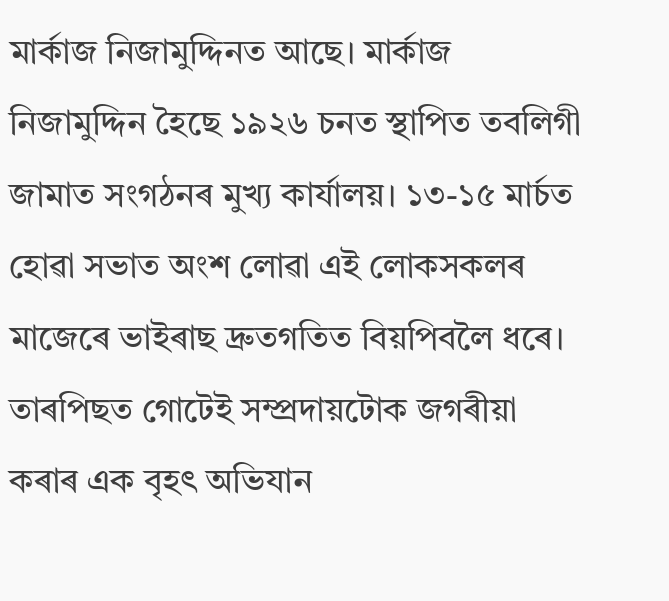মাৰ্কাজ নিজামুদ্দিনত আছে। মাৰ্কাজ নিজামুদ্দিন হৈছে ১৯২৬ চনত স্থাপিত তবলিগী জামাত সংগঠনৰ মুখ্য কাৰ্যালয়। ১৩-১৫ মাৰ্চত হোৱা সভাত অংশ লোৱা এই লোকসকলৰ মাজেৰে ভাইৰাছ দ্ৰুতগতিত বিয়পিবলৈ ধৰে। তাৰপিছত গোটেই সম্প্ৰদায়টোক জগৰীয়া কৰাৰ এক বৃহৎ অভিযান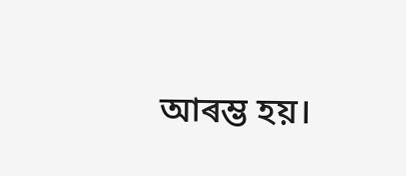আৰম্ভ হয়।